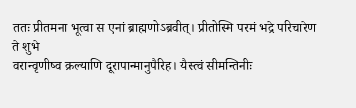ततः प्रीतमना भूत्वा स एनां ब्राह्मणोऽब्रवीत्। प्रीतोस्मि परमं भद्रे परिचारेण ते शुभे
वरान्वृणीष्व क्रल्याणि दूरापान्मानुपैरिह। यैस्त्वं सीमन्तिनीः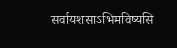सर्वायशसाऽभिमविष्यसि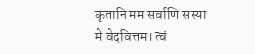कृतानि मम सर्वाणि सस्या मे वेदवित्तम। त्वं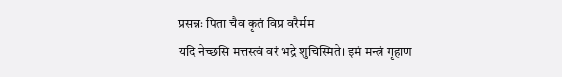प्रसन्नः पिता चैव कृतं विप्र वरैर्मम
यदि नेच्छसि मत्तस्त्वं वरं भद्रे शुचिस्मिते। इमं मन्त्रं गृहाण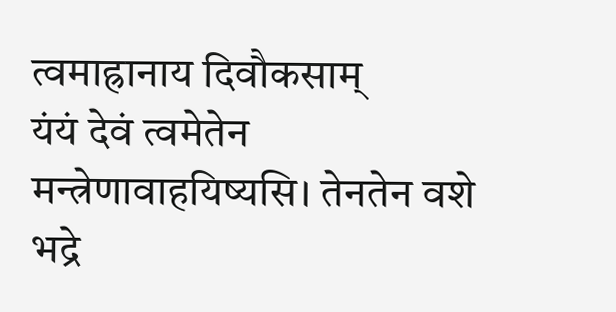त्वमाह्रानाय दिवौकसाम्
यंयं देवं त्वमेतेन मन्त्रेणावाहयिष्यसि। तेनतेन वशे भद्रे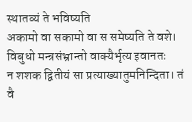स्थातव्यं ते भविष्यति
अकामो वा सकामो वा स समेष्यति ते वशे। विबुधो मन्त्रसंभ्रान्तो वाक्यैर्भृत्य इवानतः
न शशक द्वितीयं सा प्रत्याख्यातुमनिन्दिता। तं वै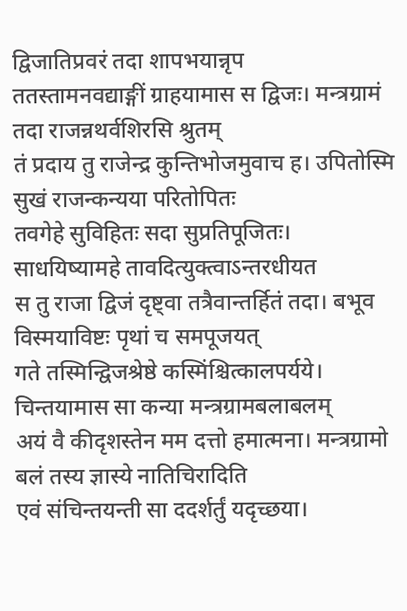द्विजातिप्रवरं तदा शापभयान्नृप
ततस्तामनवद्याङ्गीं ग्राहयामास स द्विजः। मन्त्रग्रामं तदा राजन्नथर्वशिरसि श्रुतम्
तं प्रदाय तु राजेन्द्र कुन्तिभोजमुवाच ह। उपितोस्मि सुखं राजन्कन्यया परितोपितः
तवगेहे सुविहितः सदा सुप्रतिपूजितः। साधयिष्यामहे तावदित्युक्त्वाऽन्तरधीयत
स तु राजा द्विजं दृष्ट्वा तत्रैवान्तर्हितं तदा। बभूव विस्मयाविष्टः पृथां च समपूजयत्
गते तस्मिन्द्विजश्रेष्ठे कस्मिंश्चित्कालपर्यये। चिन्तयामास सा कन्या मन्त्रग्रामबलाबलम्
अयं वै कीदृशस्तेन मम दत्तो हमात्मना। मन्त्रग्रामो बलं तस्य ज्ञास्ये नातिचिरादिति
एवं संचिन्तयन्ती सा ददर्शर्तुं यदृच्छया।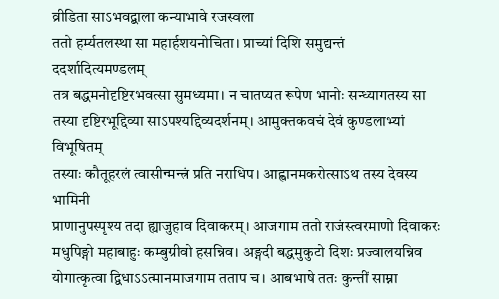व्रीडिता साऽभवद्बाला कन्याभावे रजस्वला
ततो हर्म्यतलस्था सा महार्हशयनोचिता। प्राच्यां दिशि समुद्यन्तं ददर्शादित्यमण्डलम्
तत्र बद्धमनोदृष्टिरभवत्सा सुमध्यमा। न चातप्यत रूपेण भानोः सन्ध्यागतस्य सा
तस्या दृष्टिरभूद्दिव्या साऽपश्यद्दिव्यदर्शनम्। आमुक्तकवचं देवं कुण्डलाभ्यां विभूषितम्
तस्याः कौतूहरलं त्वासीन्मन्त्रं प्रति नराधिप। आह्वानमकरोत्साऽथ तस्य देवस्य भामिनी
प्राणानुपस्पृश्य तदा ह्याजुहाव दिवाकरम्। आजगाम ततो राजंस्त्वरमाणो दिवाकरः
मधुपिङ्गो महाबाहुः कम्बुग्रीवो हसन्निव। अङ्गदी बद्धमुकुटो दिशः प्रज्वालयन्निव
योगात्कृत्वा द्विधाऽऽत्मानमाजगाम तताप च। आबभाषे ततः कुन्तीं साम्ना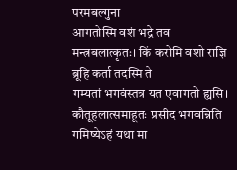परमबल्गुना
आगतोस्मि वशं भद्रे तव मन्त्रबलात्कृतः। किं करोमि वशो राज्ञि ब्रूहि कर्ता तदस्मि ते
गम्यतां भगवंस्तत्र यत एवागतो ह्यसि। कौतूहलात्समाहूतः प्रसीद भगवन्निति
गमिष्येऽहं यथा मा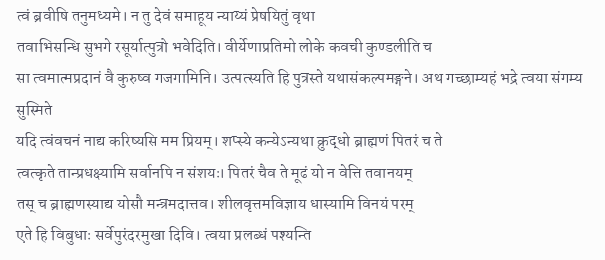त्वं ब्रवीषि तनुमध्यमे। न तु देवं समाहूय न्याय्यं प्रेषयितुं वृथा
तवाभिसन्धि सुभगे रसूर्यात्पुत्रो भवेदिति। वीर्येणाप्रतिमो लोके कवची कुण्डलीति च
सा त्वमात्मप्रदानं वै कुरुष्व गजगामिनि। उत्पत्स्यति हि पुत्रस्ते यथासंकल्पमङ्गने। अथ गच्छाम्यहं भद्रे त्वया संगम्य सुस्मिते
यदि त्वंवचनं नाद्य करिष्यसि मम प्रियम्। शप्स्ये कन्येऽन्यथा क्रुद्धो ब्राह्मणं पितरं च ते
त्वत्कृते तान्प्रधक्ष्यामि सर्वानपि न संशयः। पितरं चैव ते मूढं यो न वेत्ति तवानयम्
तस् च ब्राह्मणस्याद्य योसौ मन्त्रमदात्तव। शीलवृत्तमविज्ञाय धास्यामि विनयं परम्
एते हि विबुधाः सर्वेपुरंदरमुखा दिवि। त्वया प्रलब्धं पश्यन्ति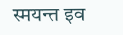स्मयन्त इव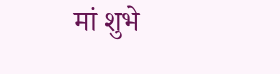मां शुभे